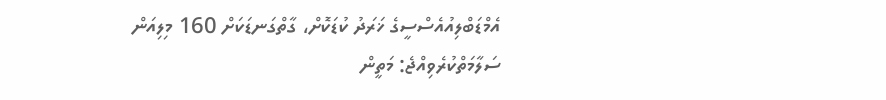އެމްޑަބްލިއުއެސްސީގެ ޚަރަދު ކުޑަކޮށް، ގާތްގަނޑަކަށް 160 މިލިއަން ސަލާމަތްކުރެވިއްޖެ: މަތީން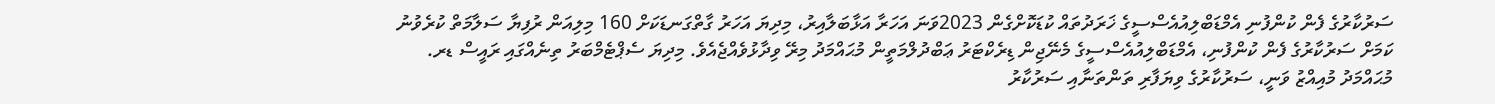ސަރުކާރުގެ ފެން ކުންފުނި އެމްޑަބްލިއުއެސްސީގެ ޚަރަދުތައް ކުޑަކޮށްގެން 2023ވަނަ އަހަރާ އަޅާބަލާއިރު، މިދިޔަ އަހަރު ގާތްގަނޑަކަށް 160 މިލިއަން ރުފިޔާ ސަލާމަތް ކުރެވުނު ކަމަށް ސަރުކާރުގެ ފެން ކުންފުނި، އެމްޑަބްލިއުއެސްސީގެ މެނޭޖިން ޑިރެކްޓަރު ޢަބްދުލްމަތީން މުޙައްމަދު މިރޭ ވިދާޅުވެއްޖެއެވެ. މިދިޔަ ސެޕްޓެމްބަރު ތިނެއްގައި ރައީސް ޑރ. މުޙައްމަދު މުއިއްޒު ވަނީ، ސަރުކާރުގެ ވިޔަފާރި ތަންތަނާއި ސަރުކާރު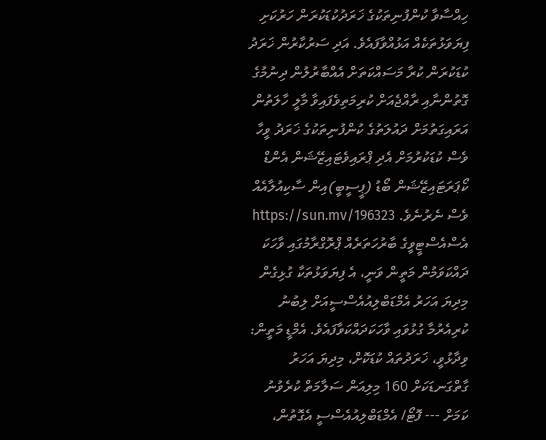ހިއްސާވާ ކުންފުނިތަކުގެ ޚަރަދުކުޑަކުރަން ހަރުކަށި ފިޔަވަޅުތަކެއް އަޅުއްވާފައެވެ. އަދި ސަރުކާރުން ޚަރަދު ކުޑަކުރަން ކުރާ މަސައްކަތަށް އެއްބާރުލުން ދިނުމުގެ ގޮތުންނާއި ރާއްޖެއަށް ކުރިމަތިވެފައިވާ މާލީ ހާލަތުން އަރައިގަތުމަށް ދައުލަތުގެ ކުންފުނިތަކުގެ ޚަރަދު ވީހާ ވެސް ކުޑަކުރުމަށް އެދި ޕްރައިވެޓައިޒޭޝަން އެންޑް ކޯޕަރަޓައިޒޭޝަން ބޯޑު (ޕީސީބީ)އިން ސާކިއުލާއެއް ވެސް ނެރުނެވެ. https://sun.mv/196323 އެސްއެސްޓީވީގެ ބާރުހަތަރެއް ޕްރޮގްރާމުގައި ވާހަކަ ދައްކަވަމުން މަތީން ވަނީ، އެ ފިޔަވަޅުތަކާ ގުޅިގެން މިދިޔަ އަހަރު އެމްޑަބްލިއުއެސްސީއަށް ލިބުނު ކުރިއެރުމާ ގުޅުވައި ވާހަކަދައްކަވާފައެވެ. އެމްޑީ މަތީން: ވިދާޅުވީ، ޚަރަދުތައް ކުޑަކޮށް، މިދިޔަ އަހަރު ގާތްގަނޑަކަށް 160 މިލިއަން ސަލާމަތް ކުރެވުނު ކަމަށް --- ފޮޓޯ/ އެމްޑަބްލިއުއެސްސީ އެގޮތުން،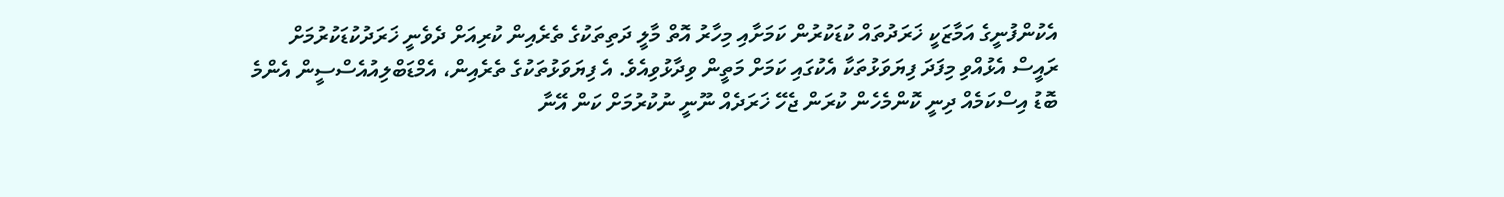އެކުންފުނީގެ އަމާޒަކީ ޚަރަދުތައް ކުޑަކުރުން ކަމަށާއި މިހާރު އޮތް މާލީ ދަތިތަކުގެ ތެރެއިން ކުރިއަށް ދެވެނީ ޚަރަދުކުޑަކުރުމަށް ރައީސް އެޅުއްވި މިފަދަ ފިޔަވަޅުތަކާ އެކުގައި ކަމަށް މަތީން ވިދާޅުވިއެވެ. އެ ފިޔަވަޅުތަކުގެ ތެރެއިން، އެމްޑަބްލިއުއެސްސީން އެންމެ ބޮޑު އިސްކަމެއް ދިނީ ކޮންމެހެން ކުރަން ޖެހޭ ޚަރަދެއް ނޫނީ ނުކުރުމަށް ކަން އޭނާ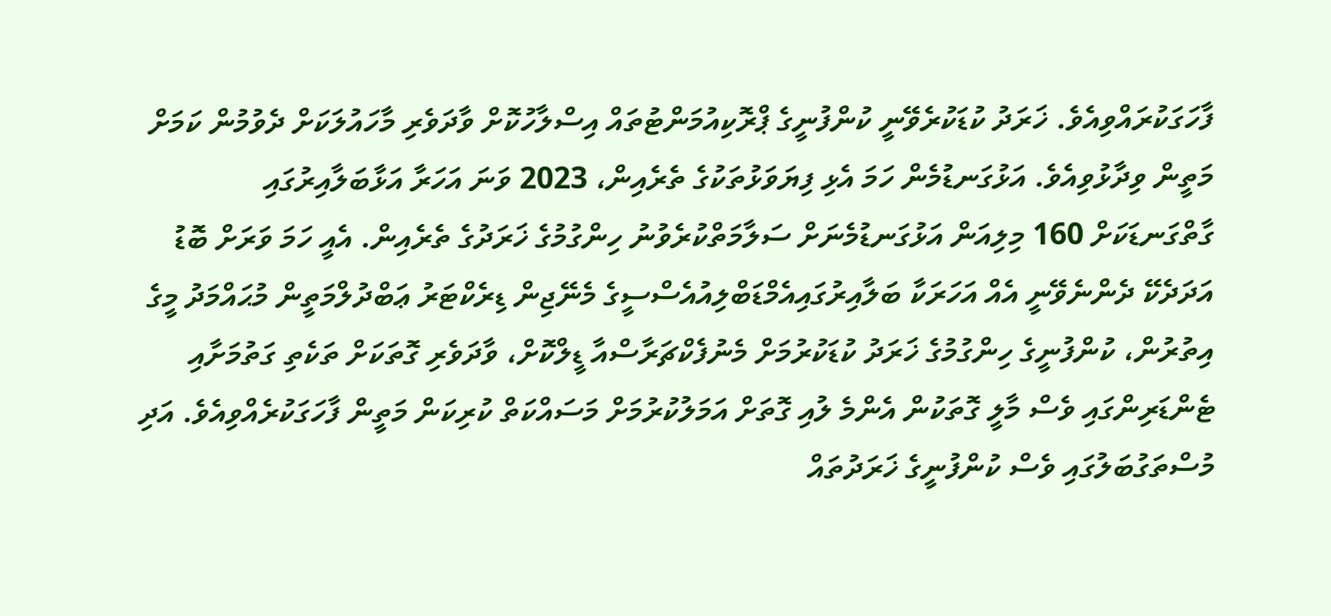ފާހަގަކުރައްވިއެވެ. ޚަރަދު ކުޑަކުރެވޭނީ ކުންފުނީގެ ޕްރޮކިއުމަންޓުތައް އިސްލާހުކޮށް ވާދަވެރި މާހައުލަކަށް ދެވުމުން ކަމަށް މަތީން ވިދާޅުވިއެވެ. އަޅުގަނޑުމެން ހަމަ އެޅި ފިޔަވަޅުތަކުގެ ތެރެއިން، 2023 ވަނަ އަހަރާ އަޅާބަލާއިރުގައި ގާތްގަނޑަކަށް 160 މިލިއަން އަޅުގަނޑުމެނަށް ސަލާމަތްކުރެވުނު ހިންގުމުގެ ޚަރަދުގެ ތެރެއިން. އެއީ ހަމަ ވަރަށް ބޮޑު އަދަދެކޭ ދެންނެވޭނީ އެއް އަހަރަކާ ބަލާއިރުގައިއެމްޑަބްލިއުއެސްސީގެ މެނޭޖިން ޑިރެކްޓަރު ޢަބްދުލްމަތީން މުޙައްމަދު މީގެ އިތުރުން، ކުންފުނީގެ ހިންގުމުގެ ޚަރަދު ކުޑަކުރުމަށް މެނުފެކްޗަރާސްއާ ޑީލްކޮށް، ވާދަވެރި ގޮތަކަށް ތަކެތި ގަތުމަށާއި ޓެންޑަރިންގައި ވެސް މާލީ ގޮތަކުން އެންމެ ލުއި ގޮތަށް އަމަލުކުރުމަށް މަސައްކަތް ކުރިކަން މަތީން ފާހަގަކުރެއްވިއެވެ. އަދި މުސްތަގުބަލުގައި ވެސް ކުންފުނީގެ ޚަރަދުތައް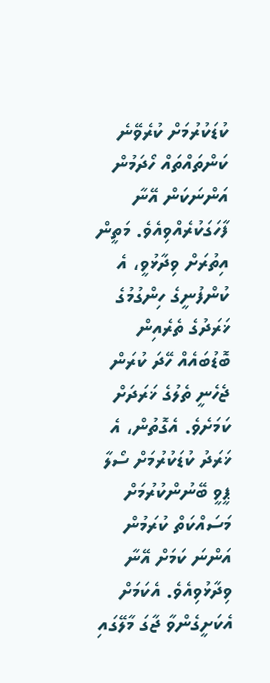ކުޑަކުރުމަށް ކުރެވޭނެ ކަންތައްތައް ހޯދަމުން އަންނަކަން އޭނާ ފާހަގަކުރެއްވިއެވެ. މަތީން އިތުރަށް ވިދާޅުވީ، އެ ކުންފުނީގެ ހިންގުމުގެ ޚަރަދުގެ ތެރެއިން ބޮޑުބައެއް ހޭދަ ކުރަން ޖެހެނީ ތެލުގެ ޚަރަދަށް ކަމަށެވެ. އެގޮތުން، އެ ޚަރަދު ކުޑަކުރުމަށް ސޯލާ ޕީވީ ބޭނުންކުރުމަށް މަސައްކަތް ކުރަމުން އަންނަ ކަމަށް އޭނާ ވިދާޅުވިއެވެ. އެކަމަށް އެކަށީގެންވާ ޖާގަ މާލޭގައި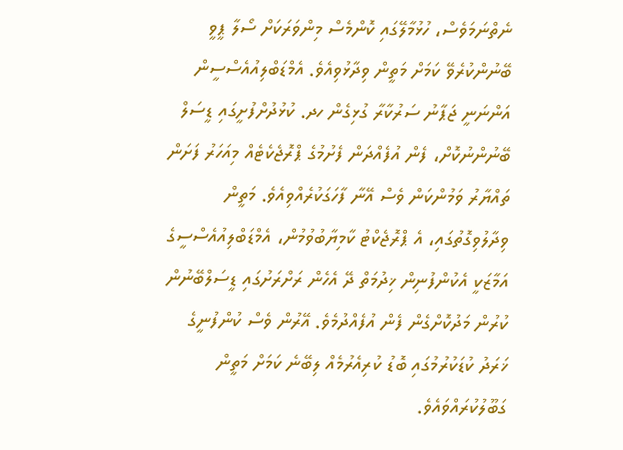ނެތްނަމަވެސް، ހުޅުމާލޭގައި ކޮންމެސް މިންވަރަކަށް ސޯލާ ޕީވީ ބޭނުންކުރެވޭ ކަމަށް މަތީން ވިދާޅުވިއެވެ. އެމްޑަބްލިއުއެސްސީން އަންނަނީ ޖަޕާނު ސަރުކާރާ ގުޅިގެން ހދ. ކުޅުދުށްފުށީގައި ޑީސަލް ބޭނުންނުކޮށް، ފެން އުފެއްދަން ފެށުމުގެ ޕްރޮޖެކެޓެއް މިއަހަރު ފަށަން ތައްޔާރު ވަމުންކަން ވެސް އޭނާ ފާހަގަކުރެއްވިއެވެ. މަތީން ވިދާލުވިގޮތުގައި، އެ ޕްރޮޖެކްޓު ކާމިޔާބުވުމުން، އެމްޑަބްލިއުއެސްސީގެ އަމާޒަކީ އެކުންފުނިން ޚިދުމަތް ދޭ އެހެން ރަށްރަށުގައި ޑީސަލްބޭނުން ކުރުން މަދުކޮށްގެން ފެން އުފެއްދުމެވެ. އޭރުން ވެސް ކުންފުނީގެ ޚަރަދު ކުޑަކުރުމުގައި ބޮޑު ކުރިއެރުމެއް ލިބޭނެ ކަމަށް މަތީން ގަބޫލުކުރައްވައެވެ.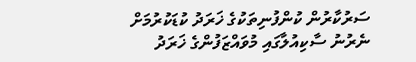ސަރުކާރުން ކުންފުނިތަކުގެ ޚަރަދު ކުޑަކުރުމަށް ނެރުނު ސާކިއުލާގައި މުވައްޒަފުންގެ ޚަރަދު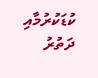ކުޑަކުރުމާއި ދަތުރު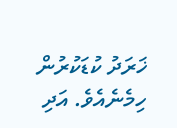ޚަރަދު ކުޑަކުރުން ހިމެނެއެވެ. އަދި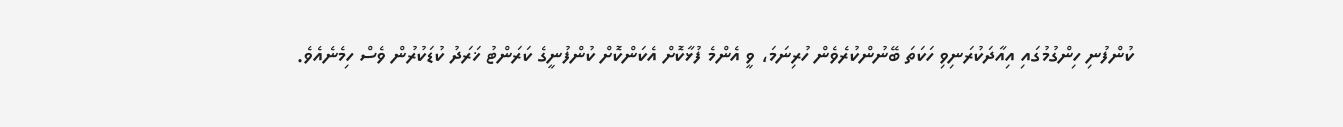ކުންފުނި ހިންގުމުގައި އިއާދަކުރަނިވި ހަކަތަ ބޭނުންކުރެވެން ހުރިނަމަ، ވީ އެންމެ ފުޅާކޮށް އެކަންކޮށް ކުންފުނީގެ ކަރަންޓު ޚަރަދު ކުޑަކުރުން ވެސް ހިމެނެއެވެ.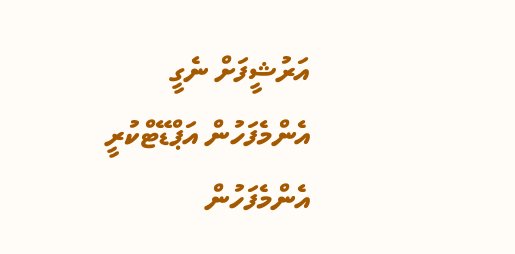އަރުޝީފަށް ނެގީ
އެންމެފަހުން އަޕްޑޭޓްކުރީ
އެންމެފަހުން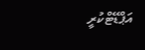އަޕްޑޭޓްކުރީ